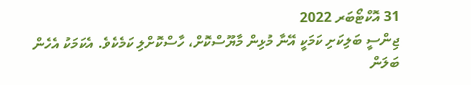31 އޮކްޓޯބަރ 2022
ޖިންސީ ބަލިކަށި ކަމަކީ އޭނާ މުޅިން މާޔޫސްކޮށް، ހާސްކޮށްލި ކަމެކެވެ. އެކަމަކު އެހެން ބަލަން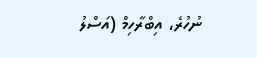ނުހުރެ، އިބްރާހިމް (އަސްލު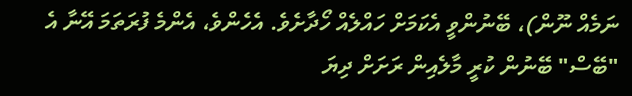ނަމެއް ނޫން)، ބޭނުންވީ އެކަމަށް ހައްލެއް ހޯދާށެވެ. އެހެންވެ، އެންމެ ފުރަތަމަ އޭނާ އެ "ބޭސް" ބޭނުން ކުރީ މާލެއިން ރަށަށް ދިޔަ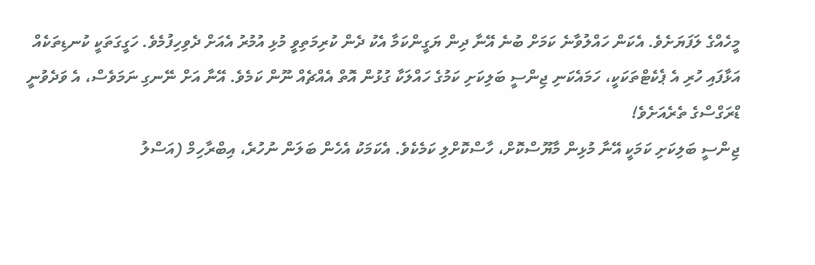މީހެއްގެ ލަފަޔަށެވެ. އެކަން ހައްލުވާނެ ކަމަށް ބުނެ އޭނާ ދިން ޔަގީންކަމާ އެކު ދެން ކުރިމަތިވީ މުޅި އުމުރު އެއަށް ދެވިހިފުމެވެ. ހަގީގަތަކީ ކުނޑިތަކެއް އަޅާފައި ހުރި އެ ޕެކެޓްތަކަކީ، ހަމައެކަނި ޖިންސީ ބަލިކަށި ކަމުގެ ހައްލަކާ ގުޅުން އޮތް އެއްޗެއް ނޫން ކަމެވެ. އޭނާ އަށް ނޭނގި ނަމަވެސް، އެ ވަދެވުނީ ޑްރަގްސްގެ ތެރެއަށެވެ!
ޖިންސީ ބަލިކަށި ކަމަކީ އޭނާ މުޅިން މާޔޫސްކޮށް، ހާސްކޮށްލި ކަމެކެވެ. އެކަމަކު އެހެން ބަލަން ނުހުރެ، އިބްރާހިމް (އަސްލު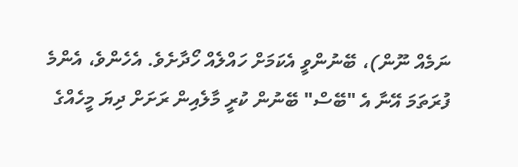ނަމެއް ނޫން)، ބޭނުންވީ އެކަމަށް ހައްލެއް ހޯދާށެވެ. އެހެންވެ، އެންމެ ފުރަތަމަ އޭނާ އެ "ބޭސް" ބޭނުން ކުރީ މާލެއިން ރަށަށް ދިޔަ މީހެއްގެ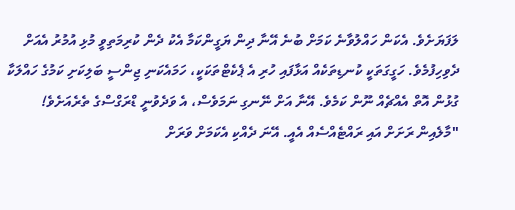ލަފަޔަށެވެ. އެކަން ހައްލުވާނެ ކަމަށް ބުނެ އޭނާ ދިން ޔަގީންކަމާ އެކު ދެން ކުރިމަތިވީ މުޅި އުމުރު އެއަށް ދެވިހިފުމެވެ. ހަގީގަތަކީ ކުނޑިތަކެއް އަޅާފައި ހުރި އެ ޕެކެޓްތަކަކީ، ހަމައެކަނި ޖިންސީ ބަލިކަށި ކަމުގެ ހައްލަކާ ގުޅުން އޮތް އެއްޗެއް ނޫން ކަމެވެ. އޭނާ އަށް ނޭނގި ނަމަވެސް، އެ ވަދެވުނީ ޑްރަގްސްގެ ތެރެއަށެވެ!
"މާލެއިން ރަށަށް އައި ރައްޓެއްސެއް އެއީ. އޭނަ ދެއްކި އެކަމަށް ވަރަށް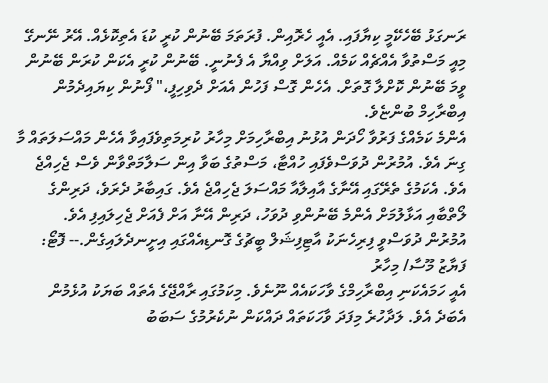ރަނގަޅު ބޭހެކޭމީ ކިޔާފައި. އެއީ ހެރޮއިން. ފުރަތަމަ ބޭނުން ކުރީ ކުޑަ އެތިކޮޅެއް. އޭރު ނޭނގޭ މިއީ މަސްތުވާ އެއްޗެއް ކަމެއް. އަލަށް ވިއްޔާ އެ ފެނުނީ. ބޭނުން ކުރީ އެކަން ކުރަން ބޭނުން ވީމަ ބޭނުން ކޮށްލާ ގޮތަށް. އެހެން ގޮސް ފަހުން އެއަށް ދެވިހިފީ،" ފޯނުން ކިޔައިދެމުން އިބްރާހިމް ބުންޏެވެ.
އެންމެ ކަމެއްގެ ފަރުވާ ހޯދަން އުޅުނު އިބްރާހިމަށް މިހާރު ކުރިމަތިވެފައިވާ އެހެން މައްސަލަތައް މާ ގިނަ އެވެ. އުމުރުން ދުވަސްވެފައި ހުއްޓާ، މަސްތުގެ ބަވާ އިން ސަލާމަތްވާން ވެސް ޖެހިއްޖެ އެވެ. އެކަމުގެ ތެރޭގައި އޭނާގެ އާއިލާއާ މައްސަލަ ޖެހިއްޖެ އެވެ. ގައިބާރު ދެރަވެ، ދަރިންގެ ލޯތްބާއި އަޅާލުމަށް އެންމެ ބޭނުންވި ދުވަހު، ދަރިން އޭނާ އަށް ފެއަށް ޖެހިލައިފި އެވެ.
އުމުރުން ދުވަސްވީ ފިރިހެނަކު އާޓިފިޝަލް ބީޗުގެ ގޮނޑިއެއްގައި އިށީނދެލައިގެން.-- ފޮޓޯ: ފަޔާޒު މޫސާ/ މިހާރު
އެއީ ހަމައެކަނި އިބްރާހިމްގެ ވާހަކައެއް ނޫނެވެ. މިކަމުގައި ރާއްޖޭގެ އެތައް ބަޔަކު އުޅެމުން އެބަދެ އެވެ. ލަދާހުރެ މިފަދަ ވާހަކަތައް ދައްކަން ނުކެރުމުގެ ސަބަބު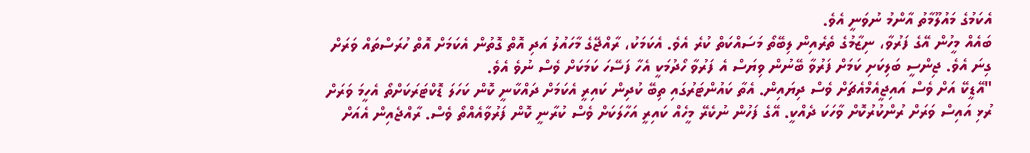އެކަމުގެ މައުލޫމާތު އާންމު ނުވަނީ އެވެ.
ބައެއް މީހުން އޭގެ ފަރުވާ، ނިޒާމުގެ ތެރެއިން ލިބޭތޯ މަސައްކަތް ކުރެ އެވެ. އެކަމަކު، ރާއްޖޭގެ މާހައުލު އަދި އޮތް ގޮތުން އެކަމަށް އޮތް ހުރަސްތައް ވަރަށް ގިނަ އެވެ. ޖިންސީ ބަލިކަށި ކަމަށް ފަރުވާ ބޭނުން ވިޔަސް އެ ފަރުވާ ހޯދުމަކީ އެހާ ފަސޭހަ ކަމަކަށް ވެސް ނުވެ އެވެ.
"އޭޑީކޭ އަށް ވެސް އައިޖީއެމްއެޗަށް ވެސް ދިޔައިން. އެތާ ކައުންޓަރުގައި ތިބޭ ކުދިން ކައިރީ އެކަމަށް ދައްކާނީ ކޮން ކަހަލަ ޑޮކްޓަރަކަށްތޯ އެހީމަ ވަރަށް ރުޅި އައިސް ވަރަށް ރުންކުރުކޮށް ވާހަކަ ދެއްކީ. އޭގެ ފަހުން ނުކެރޭ މީހެއް ކައިރީ އަހާލަކަށް ވެސް ކުރާނީ ކޮން ފަރުވާއެއްތޯ ވެސް. ރާއްޖެއިން އެއަށް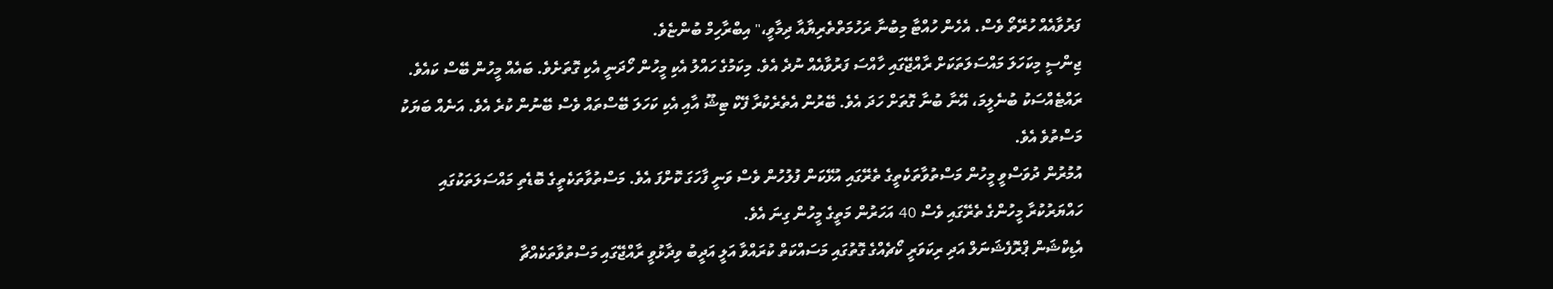ފަރުވާއެއް ހުރޭތޯ ވެސް. އެހެން ހުއްޓާ މިބުނާ ރަހުމަތްތެރިޔާއާ ދިމާވީ،" އިބްރާހިމް ބުންޏެވެ.
ޖިންސީ މިކަހަލަ މައްސަލަތަކަށް ރާއްޖޭގައި ހާއްސަ ފަރުވާއެއް ނުދެ އެވެ. މިކަމުގެ ހައްލު އެކި މީހުން ހޯދަނީ އެކި ގޮތަށެވެ. ބައެއް މީހުން ބޭސް ކައެވެ. ރައްޓެއްސަކު ބުނެލީމަ، އޭނާ ބުނާ ގޮތަށް ހަދަ އެވެ. ބޭރުން އެތެރެކުރާ ފޭކް ޓިޝޫ އާއި އެކި ކަހަލަ ބޭސްތައް ވެސް ބޭނުން ކުރެ އެވެ. އަނެއް ބަޔަކު މަސްތުވެ އެވެ.
އުމުރުން ދުވަސްވީ މީހުން މަސްތުވާތަކެތީގެ ތެރޭގައި އުޅޭކަން ފުލުހުން ވެސް ވަނީ ފާހަގަ ކޮށްފަ އެވެ. މަސްތުވާތަކެތީގެ ބޮޑެތި މައްސަލަތަކުގައި ހައްޔަރުކުރާ މީހުންގެ ތެރޭގައި ވެސް 40 އަހަރުން މަތީގެ މީހުން ގިނަ އެވެ.
އެޑިކްޝަން ޕްރޮފެޝަނަލް އަދި ރިކަވަރީ ކޯޗެއްގެ ގޮތުގައި މަސައްކަތް ކުރައްވާ އަލީ އަދީބު ވިދާޅުވީ ރާއްޖޭގައި މަސްތުވާތަކެއްޗާ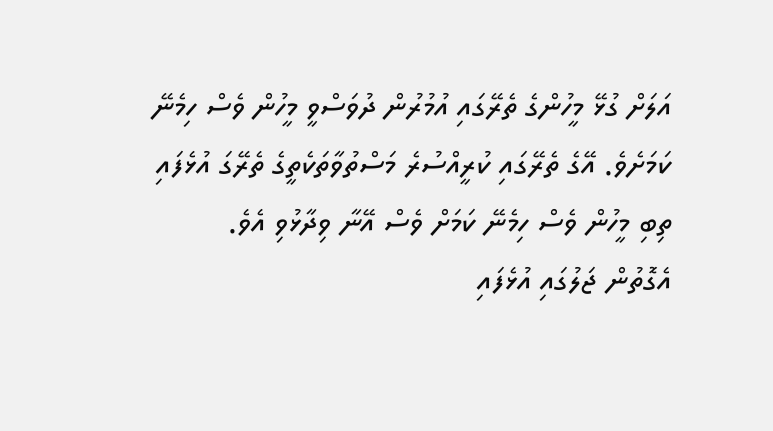އަލަށް ގުޅޭ މީހުންގެ ތެރޭގައި އުމުރުން ދުވަސްވީ މީހުން ވެސް ހިމެނޭ ކަމަށެވެ. އޭގެ ތެރޭގައި ކުރީއްސުރެ މަސްތުވާތަކެތީގެ ތެރޭގަ އުޅެފައި ތިބި މީހުން ވެސް ހިމެނޭ ކަމަށް ވެސް އޭނާ ވިދާޅުވި އެވެ.
އެގޮތުން ޖަލުގައި އުޅެފައި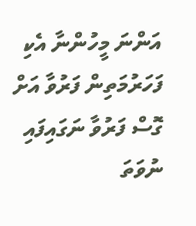އަންނަ މީހުންނާ އެކި ފަހަރުމަތިން ފަރުވާ އަށް ގޮސް ފަރުވާ ނަގައިފައި ނުވަތަ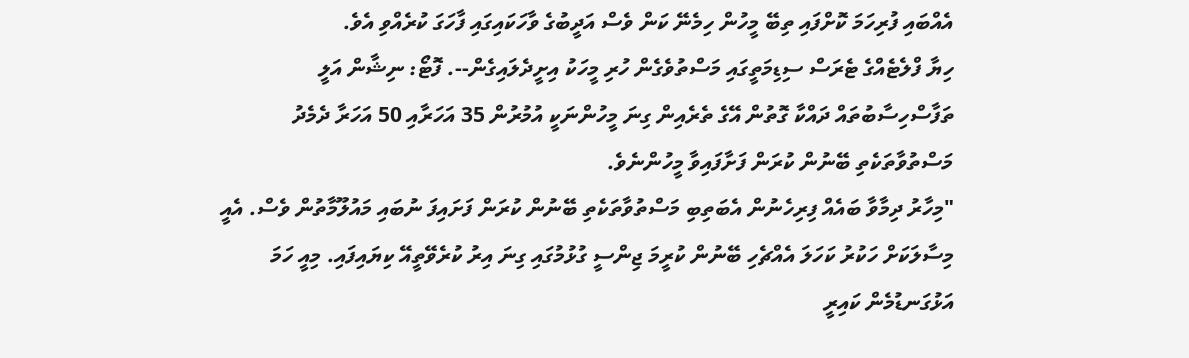އެއްބައި ފުރިހަމަ ކޮށްފައި ތިބޭ މީހުން ހިމެނޭ ކަން ވެސް އަދީބުގެ ވާހަކައިގައި ފާހަގަ ކުރެއްވި އެވެ.
ހިޔާ ފްލެޓެއްގެ ޓެރަސް ސިޑިމަތީގައި މަސްތުވެގެން ހުރި މީހަކު އިށީދެލައިގެން--. ފޮޓޯ: ނިޝާން އަލީ
ތަފާސްހިސާބުތައް ދައްކާ ގޮތުން އޭގެ ތެރެއިން ގިނަ މީހުންނަކީ އުމުރުން 35 އަހަރާއި 50 އަހަރާ ދެމެދު މަސްތުވާތަކެތި ބޭނުން ކުރަން ފަށާފައިވާ މީހުންނެވެ.
"މިހާރު ދިމާވާ ބައެއް ފިރިހެނުން އެބަތިބި މަސްތުވާތަކެތި ބޭނުން ކުރަން ފަށައިފަ ނުބައި މައުލޫމާތުން ވެސް. އެއީ މިސާލަކަށް ހަކުރު ކަހަލަ އެއްޗެހި ބޭނުން ކުރީމަ ޖިންސީ ގުޅުމުގައި ގިނަ އިރު ކުރެވޭތީއޭ ކިޔައިފައި. މިއީ ހަމަ އަޅުގަނޑުމެން ކައިރީ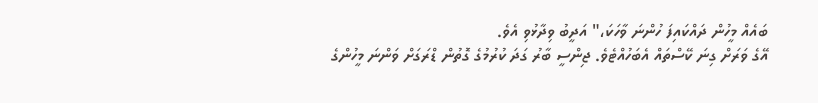ބައެއް މީހުން ދައްކައިފަ ހުންނަ ވާހަކަ،" އަދީބު ވިދާޅުވި އެވެ.
އޭގެ ވަރަށް ގިނަ ކޭސްތައް އެބަހުއްޓެވެ. ޖިންސީ ބާރު ގަދަ ކުރުމުގެ ގޮތުން ޑްރަގަށް ވަންނަ މީހުންގެ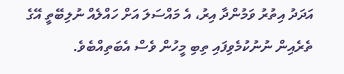އަދަދު އިތުރު ވަމުންދާ އިރު، އެ މައްސަލަ އަށް ހައްލެއް ނުލިބޭތީ އޭގެ ތެރެއިން ނުނުކުމެވިފައި ތިބި މީހުން ވެސް އެބަތިއްބެވެ.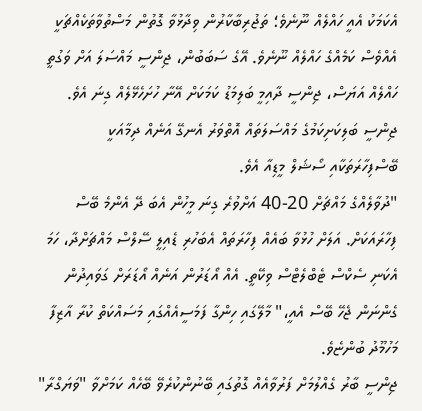އެކަމަކު އެއީ ހައްލެއް ނޫނެވެ؛ ތަޖުރިބާކާރުން ވިދާޅުވާ ގޮތުން މަސްތުވާތަކެއްޗަކީ އެއްވެސް ކަމެއްގެ ހައްލެއް ނޫނެވެ. އޭގެ ސަބަބުން، ޖިންސީ މައްސަލަ އަށް ވަގުތީ ހައްލެއް އަޔަސް، ޖިންސީ ދާއިމީ ބަލިމަޑު ކަމަކަށް އޭނާ ހުށަހެޅޭލެއް ގިނަ އެވެ.
ޖިންސީ ބަލިކަށިކަމުގެ މައްސަލަތައް އޮތްވަރު އެނގޭ އަނެއް ދިމާއަކީ ބޭސްފިހާރަތަކާއި ސޯޝަލް މީޑިއާ އެވެ.
"ދުވާލެއްގެ މައްޗަށް 20-40 އަށްވުރެ ގިނަ މީހުން އެބަ ދޭ އެންމެ ބޭސް ފިހާރައަކަށް. އަލަށް ހުޅުވާ ބައެއް ފިހާރަތައް އެބަހުރި ޑެއިލީ ސޭލްސް މައްޗަށްދާ، ހަމަ އެކަނި ސެކްސް ޓެބްލެޓްސް ވިކޭތީ. އެއް އޯޑަރުން އަނެއް އޯޑަރަށް ގަވައިދުން ގެންނަން ޖެހޭ ބޭސް އެއީ،" މާލޭގައި ހިންގާ ފަމަސީއެއްގައި މަސައްކަތް ކުރާ އާޒިފާ މަހުމޫދު ބުންޏެވެ.
ޖިންސީ ބާރު ގެއްލުމަށް ފަރުވާއެއް ގޮތުގައި ބޭނުންކުރެވޭ ބޭހެއް ކަމަށްވާ "ވަޔަގްރާ"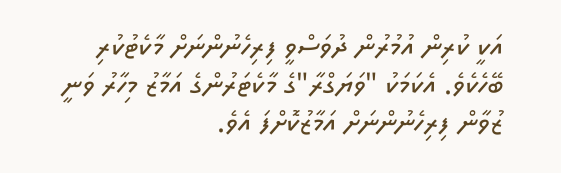އަކީ ކުރިން އުމުރުން ދުވަސްވީ ފިރިހެނުންނަށް މާކެޓުކުރި ބޭހެކެވެ. އެކަމަކު "ވަޔަގްރާ"ގެ މާކެޓަރުންގެ އަމާޒު މިހާރު ވަނީ ޒުވާން ފިރިހެނުންނަށް އަމާޒުކޮށްފަ އެވެ.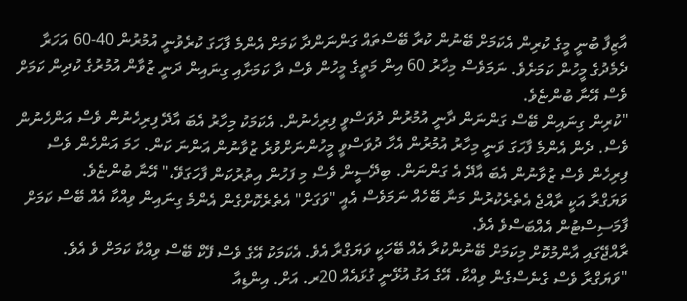އާޒިފާ ބުނީ މީގެ ކުރިން އެކަމަށް ބޭނުން ކުރާ ބޭސްތައް ގަންނަންދާ ކަމަށް އެންމެ ފާހަގަ ކުރެވުނީ އުމުރުން 40-60 އަހަރާ ދެމެދުގެ މީހުން ކަމަށެވެ. ނަމަވެސް މިހާރު 60 އިން މަތީގެ މީހުން ވެސް ދާ ކަމަށާއި ގިނައިން ދަނީ ޒުވާން އުމުރުގެ ކުދިން ކަމަށް ވެސް އޭނާ ބުންޏެވެ.
"ކުރިން ގިނައިން ބޭސް ގަންނަން ދާނީ އުމުރުން ދުވަސްވީ ފިރިހެނުން. އެކަމަކު މިހާރު އެބަ އާދޭ ފިރިހެނުން ވެސް އަންހެނުން ވެސް. ދެން އެންމެ ފާހަގަ ވަނީ މިހާރު އުމުރުން އެހާ ދުވަސްވީ މީހުންނަށްވުރެ ޒުވާނުން އަންނަ ކަން. ހަމަ އަންހެން ވެސް ފިރިހެން ވެސް ޒުވާނުން އެބަ އާދޭ އެ ގަންނަން. ބިދޭސީން ވެސް މި ފަހުން އިތުރުކަން ފާހަގަވޭ،" އޭނާ ބުންޏެވެ.
ވަޔަގްރާ އަކީ ރާއްޖެ އެތެރެކުރުން މަނާ ބޭހެއް ނަމަވެސް އެއީ "ވަގަށް" އެތެރެކޮށްގެން އެންމެ ގިނައިން ވިއްކާ އެއް ބޭސް ކަމަށް ފާމަސިސްޓުން އެއްބަސްވެ އެވެ.
ރާއްޖޭގައި އާންމުކޮށް މިކަމަށް ބޭނުންކުރާ އެއް ބޭހަކީ ވަޔަގްރާ އެވެ. އެކަމަކު އޭގެ ވެސް ފޭކް ބޭސް ވިއްކާ ކަމަށް ވެ އެވެ.
"ވަޔަގްރާ ވެސް ގެނެސްގެން ވިއްކާ. އޭގެ އަގު އުޅޭނީ ގުޅައެއް 20ރ. އަށް. އިންޑިއާ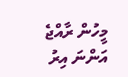މީހުން ރާއްޖެ އަންނަ އިރު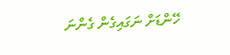ހޭންޑަށް ނަގައިގެން ގެންނަ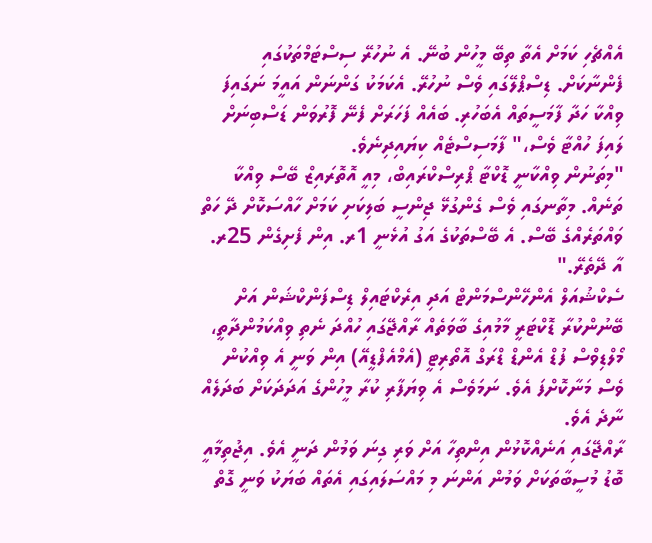އެއްޗެހި ކަމަށް އެތާ ތިބޭ މީހުން ބުނޭ. އެ ނުހުރޭ ސިސްޓަމްތަކުގައި ފެންނާކަށް. ޑިސްޕްލޭގައި ވެސް ނުހުރޭ. އެކަމަކު ގަންނަން އައީމަ ނަގައިފަ ވިއްކާ ހަދާ ފާމަސީތައް އެބަހުރި. ބައެއް ފަހަރަށް ފެނޭ ފޮރުވަން ޑަސްބިނަށް ލައިފަ ހުއްޓާ ވެސް،" ފާމަސިސްޓެއް ކިޔައިދިނެވެ.
"މިތަނުން ވިއްކާނީ ޑޮކްޓާ ޕްރިސްކްރައިބް، މިއީ އޮތޮރައިޒް ބޭސް ވިއްކާ ތަނެއް. މިތާނގައި ވެސް ގެންގުޅޭ ޖިންސީ ބަލިކަށި ކަމަށް ހާއްސަކޮށް ދޭ ހަތް ވައްތަރެއްގެ ބޭސް. އެ ބޭސްތަކުގެ އަގު އުޅެނީ 1ރ. އިން ފެށިގެން 25ރ. އާ ދޭތެރޭ."
ސެކްޝުއަލް އެންހޭންސްމަންޓް އަދި އިރެކްޓައިލް ޑިސްފަންކްޝަން އަށް ބޭނުންކުރާ ޑޮކްޓަރީ މާމުއިގެ ބާވަތެއް ރާއްޖޭގައި ހުއްދަ ނެތި ވިއްކަމުންދާތީ، މޯލްޑިވްސް ފުޑް އެންޑް ޑްރަގް އޮތޯރިޓީ (އެމްއެފްޑީއޭ) އިން ވަނީ އެ ވިއްކުން ވެސް މަނާކޮށްފަ އެވެ. ނަމަވެސް އެ ވިޔަފާރި ކުރާ މީހުންގެ އަދަދަކަށް ބަދަލެއް ނާދެ އެވެ.
ރާއްޖޭގައި އަނެއްކޮޅުން އިންތިހާ އަށް ވަރި ގިނަ ވަމުން ދަނީ އެވެ. އިޖުތިމާއީ ބޮޑު މުސީބާތަކަށް ވަމުން އަންނަ މި މައްސަލައިގައި އެތައް ބަޔަކު ވަނީ ގޮތް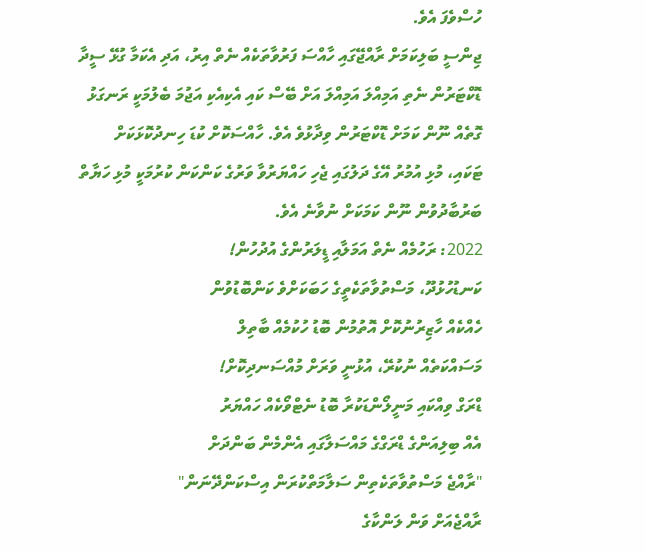ހުސްވެފަ އެވެ.
ޖިންސީ ބަލިކަމަށް ރާއްޖޭގައި ހާއްސަ ފަރުވާތަކެއް ނެތް އިރު، އަދި އެކަމާ ގުޅޭ ސީދާ ޑޮކްޓަރުން ނެތި އަމިއްލަ އަމިއްލަ އަށް ބޭސް ކައި އެކިއެކި އަޖުމަ ބެލުމަކީ ރަނގަޅު ގޮތެއް ނޫން ކަމަށް ޑޮކްޓަރުން ވިދާޅުވެ އެވެ. ހާއްސަކޮށް ކުޑަ ހިނދުކޮޅަކަށް ޓަކައި، މުޅި އުމުރު އޭގެ ދަލުގައި ޖެހި ހައްޔަރުވާ ވަރުގެ ކަންކަން ކުރުމަކީ މުޅި ހަޔާތް ބަރުބާދުވުން ނޫން ކަމަކަށް ނުވާނެ އެވެ.
2022: ރަހުމެއް ނެތް އަމަލާއި ޑީލަރުންގެ އުދުހުން!
ކަނޑުހުޅުދޫ، މަސްތުވާތަކެތީގެ ހަބަކަށްވެ ކަންބޮޑުވުން
ހެއްކެއް ހާޒިރުނުކޮށް އޮތުމުން ބޮޑު ހުކުމެއް ބާތިލް
މަސައްކަތެއް ނުކުރޭ، އުޅުނީ ވަރަށް މުއްސަނދިކޮށް!
ޑްރަގް ވިއްކައި މަނީލޯންޑަކުރާ ބޮޑު ނެޓްވޯކެއް ހައްޔަރު
އެއް ބިލިއަންގެ ޑްރަގްގެ މައްސަލާގައި އެންމެން ބަންދަށް
"ރާއްޖެ މަސްތުވާތަކެތިން ސަލާމަތްކުރަން އިސްކަންދޭނަން"
ރާއްޖެއަށް ވަން ލަންކާގެ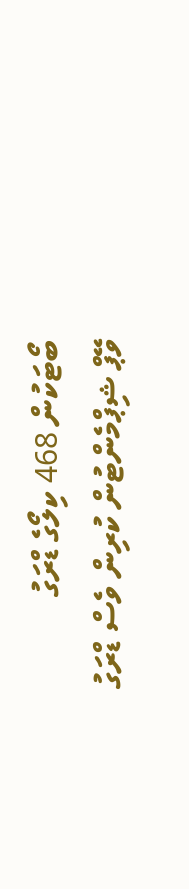ބޯޓަކުން 468 ކިލޯގެ ޑްރަގު
ވޭޕް ޝިޕްމެންޓުން ކުރިން ވެސް ޑްރަގު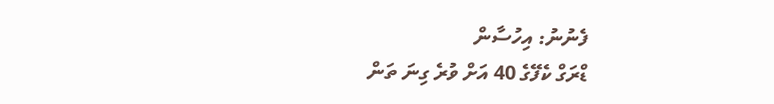ފެނުނު: އިހުސާން
ޑްރަގް ކެފޭގެ 40 އަށް ވުރެ ގިނަ ތަން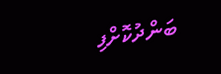ބަންދުކޮށްފި